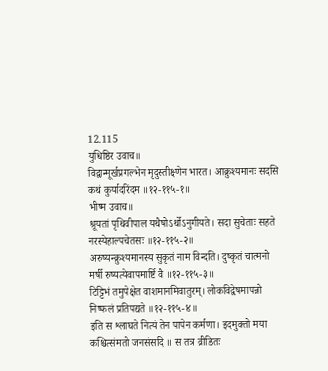12.115
युधिष्ठिर उवाच॥
विद्वान्मूर्खप्रगल्भेन मृदुस्तीक्ष्णेन भारत। आक्रुश्यमानः सदसि कथं कुर्यादरिंदम ॥१२-११५-१॥
भीष्म उवाच॥
श्रूयतां पृथिवीपाल यथैषोऽर्थोऽनुगीयते। सदा सुचेताः सहते नरस्येहाल्पचेतसः ॥१२-११५-२॥
अरुष्यन्क्रुश्यमानस्य सुकृतं नाम विन्दति। दुष्कृतं चात्मनो मर्षी रुष्यत्येवापमार्ष्टि वै ॥१२-११५-३॥
टिट्टिभं तमुपेक्षेत वाशमानमिवातुरम्। लोकविद्वेषमापन्नो निष्फलं प्रतिपद्यते ॥१२-११५-४॥
इति स श्लाघते नित्यं तेन पापेन कर्मणा। इदमुक्तो मया कश्चित्संमतो जनसंसदि ॥ स तत्र व्रीडितः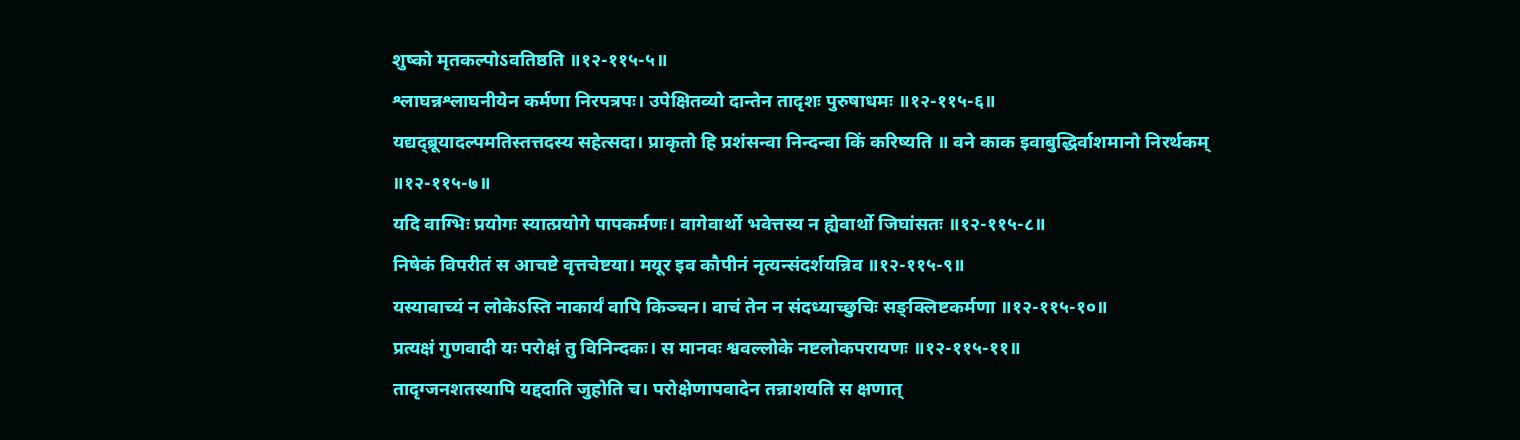शुष्को मृतकल्पोऽवतिष्ठति ॥१२-११५-५॥
श्लाघन्नश्लाघनीयेन कर्मणा निरपत्रपः। उपेक्षितव्यो दान्तेन तादृशः पुरुषाधमः ॥१२-११५-६॥
यद्यद्ब्रूयादल्पमतिस्तत्तदस्य सहेत्सदा। प्राकृतो हि प्रशंसन्वा निन्दन्वा किं करिष्यति ॥ वने काक इवाबुद्धिर्वाशमानो निरर्थकम् ॥१२-११५-७॥
यदि वाग्भिः प्रयोगः स्यात्प्रयोगे पापकर्मणः। वागेवार्थो भवेत्तस्य न ह्येवार्थो जिघांसतः ॥१२-११५-८॥
निषेकं विपरीतं स आचष्टे वृत्तचेष्टया। मयूर इव कौपीनं नृत्यन्संदर्शयन्निव ॥१२-११५-९॥
यस्यावाच्यं न लोकेऽस्ति नाकार्यं वापि किञ्चन। वाचं तेन न संदध्याच्छुचिः सङ्क्लिष्टकर्मणा ॥१२-११५-१०॥
प्रत्यक्षं गुणवादी यः परोक्षं तु विनिन्दकः। स मानवः श्ववल्लोके नष्टलोकपरायणः ॥१२-११५-११॥
तादृग्जनशतस्यापि यद्ददाति जुहोति च। परोक्षेणापवादेन तन्नाशयति स क्षणात्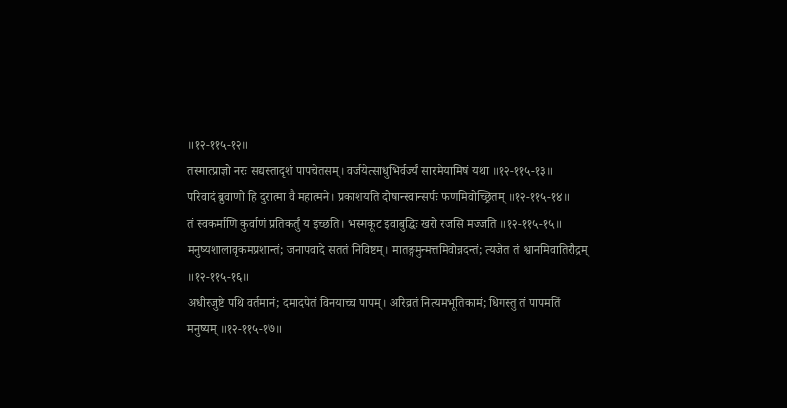॥१२-११५-१२॥
तस्मात्प्राज्ञो नरः सद्यस्तादृशं पापचेतसम्। वर्जयेत्साधुभिर्वर्ज्यं सारमेयामिषं यथा ॥१२-११५-१३॥
परिवादं ब्रुवाणो हि दुरात्मा वै महात्मने। प्रकाशयति दोषान्स्वान्सर्पः फणमिवोच्छ्रितम् ॥१२-११५-१४॥
तं स्वकर्माणि कुर्वाणं प्रतिकर्तुं य इच्छति। भस्मकूट इवाबुद्धिः खरो रजसि मज्जति ॥१२-११५-१५॥
मनुष्यशालावृकमप्रशान्तं; जनापवादे सततं निविष्टम्। मातङ्गमुन्मत्तमिवोन्नदन्तं; त्यजेत तं श्वानमिवातिरौद्रम् ॥१२-११५-१६॥
अधीरजुष्टे पथि वर्तमानं; दमादपेतं विनयाच्च पापम्। अरिव्रतं नित्यमभूतिकामं; धिगस्तु तं पापमतिं मनुष्यम् ॥१२-११५-१७॥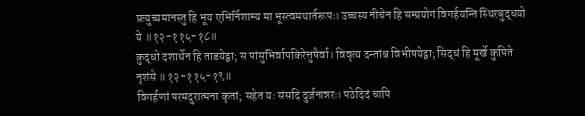प्रत्युच्यमानस्तु हि भूय एभिर्निशाम्य मा भूस्त्वमथार्तरूपः। उच्चस्य नीचेन हि सम्प्रयोगं विगर्हयन्ति स्थिरबुद्धयो ये ॥१२-११५-१८॥
क्रुद्धो दशार्धेन हि ताडयेद्वा; स पांसुभिर्वापकिरेत्तुषैर्वा। विवृत्य दन्तांश्च विभीषयेद्वा; सिद्धं हि मूर्खे कुपिते नृशंसे ॥१२-११५-१९॥
विगर्हणां परमदुरात्मना कृतां; सहेत यः संसदि दुर्जनान्नरः। पठेदिदं चापि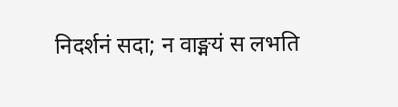निदर्शनं सदा; न वाङ्मयं स लभति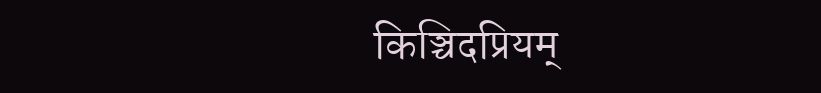किञ्चिदप्रियम्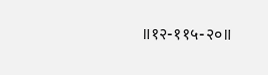॥१२-११५-२०॥